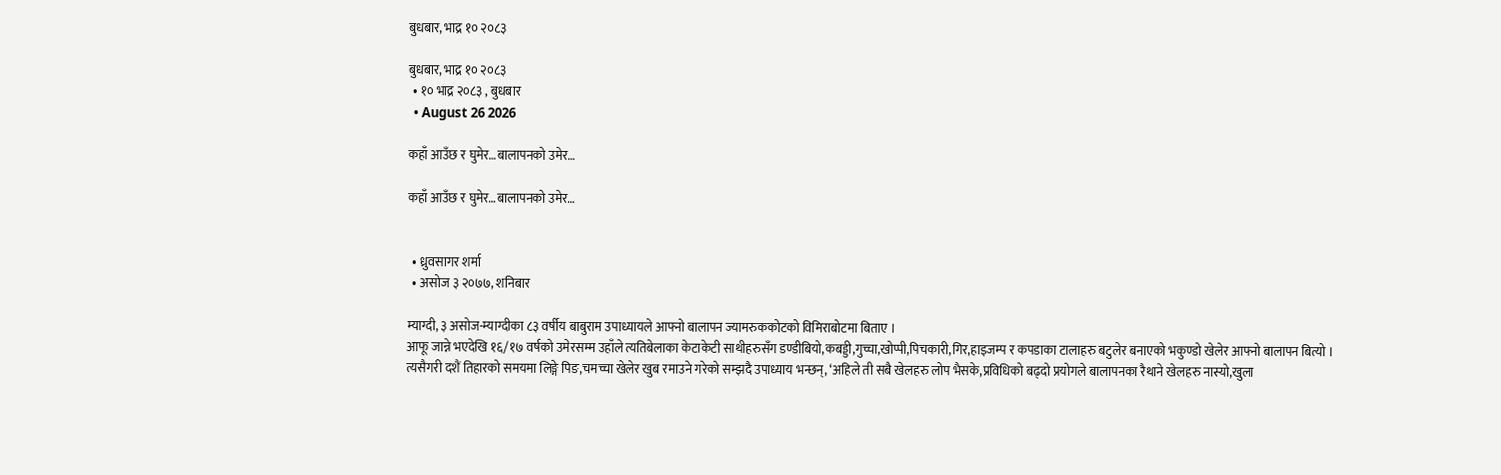बुधबार, भाद्र १० २०८३

बुधबार, भाद्र १० २०८३
  • १० भाद्र २०८३ , बुधबार
  • August 26 2026

कहाँ आउँछ र घुमेर…बालापनको उमेर…

कहाँ आउँछ र घुमेर…बालापनको उमेर…


  • ध्रुवसागर शर्मा
  • असोज ३ २०७७, शनिबार

म्याग्दी, ३ असोज-म्याग्दीका ८३ वर्षीय बाबुराम उपाध्यायले आफ्नो बालापन ज्यामरुककोटको विमिराबोटमा बिताए ।
आफू जान्ने भएदेखि १६/१७ वर्षको उमेरसम्म उहाँले त्यतिबेलाका केटाकेटी साथीहरुसँग डण्डीबियो,कबड्डी,गुच्चा,खोप्पी,पिचकारी,गिर,हाइजम्प र कपडाका टालाहरु बटुलेर बनाएको भकुण्डो खेलेर आफ्नो बालापन बित्यो ।
त्यसैगरी दशैं तिहारको समयमा लिङ्गे पिङ,चमच्चा खेलेर खुब रमाउने गरेको सम्झदै उपाध्याय भन्छन्, ‘अहिले ती सबै खेलहरु लोप भैसके,प्रविधिको बढ्दो प्रयोगले बालापनका रैथाने खेलहरु नास्यो,खुला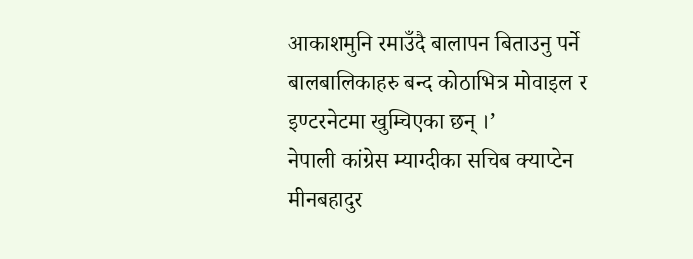आकाशमुनि रमाउँदै बालापन बिताउनु पर्ने बालबालिकाहरु बन्द कोठाभित्र मोवाइल र इण्टरनेटमा खुम्चिएका छन् ।’
नेपाली कांग्रेस म्याग्दीका सचिब क्याप्टेन मीनबहादुर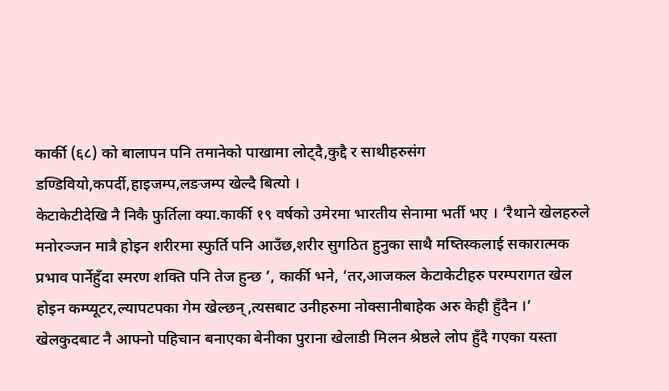कार्की (६८) को बालापन पनि तमानेको पाखामा लोट्दै,कुद्दै र साथीहरुसंग डण्डिवियो,कपर्दी,हाइजम्प,लङजम्प खेल्दै बित्यो ।
केटाकेटीदेखि नै निकै फुर्तिला क्या.कार्की १९ वर्षको उमेरमा भारतीय सेनामा भर्ती भए । ‘रैथाने खेलहरुले मनोरञ्जन मात्रै होइन शरीरमा स्फुर्ति पनि आउँछ,शरीर सुगठित हुनुका साथै मष्तिस्कलाई सकारात्मक प्रभाव पार्नेहुँदा स्मरण शक्ति पनि तेज हुन्छ ’, कार्की भने, ‘तर,आजकल केटाकेटीहरु परम्परागत खेल होइन कम्प्यूटर,ल्यापटपका गेम खेल्छन्,त्यसबाट उनीहरुमा नोक्सानीबाहेक अरु केही हुँदैन ।’
खेलकुदबाट नै आफ्नो पहिचान बनाएका बेनीका पुराना खेलाडी मिलन श्रेष्ठले लोप हुँदै गएका यस्ता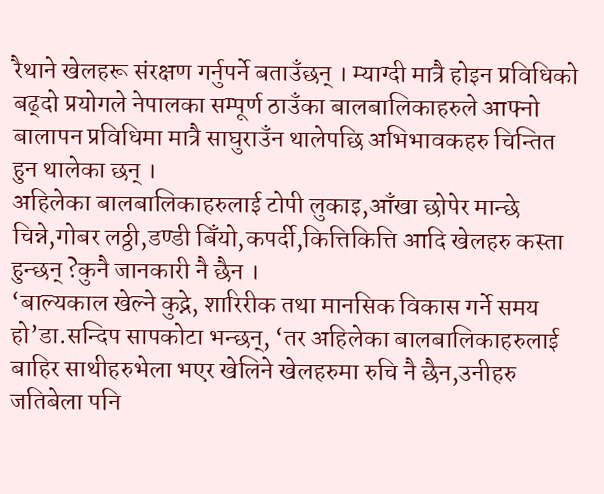रैथाने खेलहरू संरक्षण गर्नुपर्ने बताउँछन् । म्याग्दी मात्रै होइन प्रविधिको बढ्दो प्रयोगले नेपालका सम्पूर्ण ठाउँका बालबालिकाहरुले आफ्नो बालापन प्रविधिमा मात्रै साघुराउँन थालेपछि अभिभावकहरु चिन्तित हुन थालेका छन् ।
अहिलेका बालबालिकाहरुलाई टोपी लुकाइ,आँखा छोपेर मान्छे चिन्ने,गोबर लठ्ठी,डण्डी बिँयो,कपर्दी,कित्तिकित्ति आदि खेलहरु कस्ता हुन्छन् ?कुनै जानकारी नै छैन ।
‘बाल्यकाल खेल्ने कुद्ने, शारिरीक तथा मानसिक विकास गर्ने समय हो’डा.सन्दिप सापकोटा भन्छन्, ‘तर अहिलेका बालबालिकाहरुलाई बाहिर साथीहरुभेला भएर खेलिने खेलहरुमा रुचि नै छैन,उनीहरु जतिबेला पनि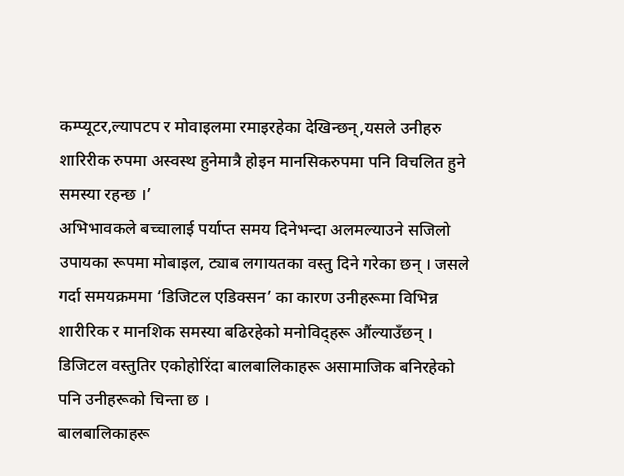कम्प्यूटर,ल्यापटप र मोवाइलमा रमाइरहेका देखिन्छन्,यसले उनीहरु शारिरीक रुपमा अस्वस्थ हुनेमात्रै होइन मानसिकरुपमा पनि विचलित हुने समस्या रहन्छ ।’
अभिभावकले बच्चालाई पर्याप्त समय दिनेभन्दा अलमल्याउने सजिलो उपायका रूपमा मोबाइल, ट्याब लगायतका वस्तु दिने गरेका छन् । जसले गर्दा समयक्रममा ‘डिजिटल एडिक्सन’ का कारण उनीहरूमा विभिन्न शारीरिक र मानशिक समस्या बढिरहेको मनोविद्हरू औंल्याउँछन् । डिजिटल वस्तुतिर एकोहोरिंदा बालबालिकाहरू असामाजिक बनिरहेको पनि उनीहरूको चिन्ता छ ।
बालबालिकाहरू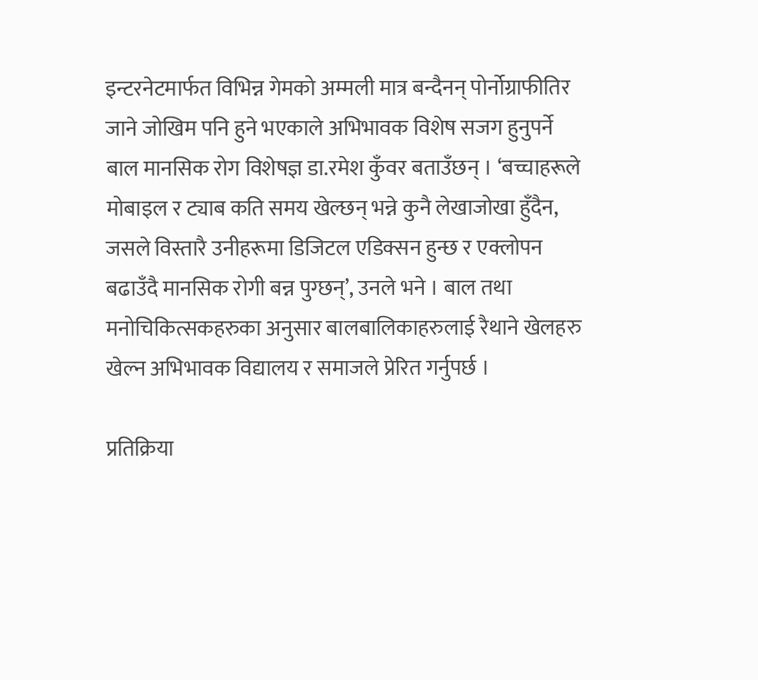इन्टरनेटमार्फत विभिन्न गेमको अम्मली मात्र बन्दैनन् पोर्नोग्राफीतिर जाने जोखिम पनि हुने भएकाले अभिभावक विशेष सजग हुनुपर्ने बाल मानसिक रोग विशेषज्ञ डा.रमेश कुँवर बताउँछन् । ‘बच्चाहरूले मोबाइल र ट्याब कति समय खेल्छन् भन्ने कुनै लेखाजोखा हुँदैन, जसले विस्तारै उनीहरूमा डिजिटल एडिक्सन हुन्छ र एक्लोपन बढाउँदै मानसिक रोगी बन्न पुग्छन्’, उनले भने । बाल तथा मनोचिकित्सकहरुका अनुसार बालबालिकाहरुलाई रैथाने खेलहरु खेल्न अभिभावक विद्यालय र समाजले प्रेरित गर्नुपर्छ ।

प्रतिक्रिया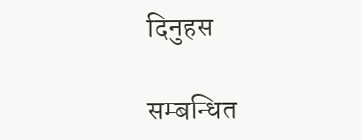दिनुहस

सम्बन्धित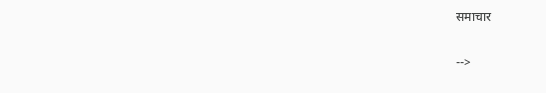समाचार

-->